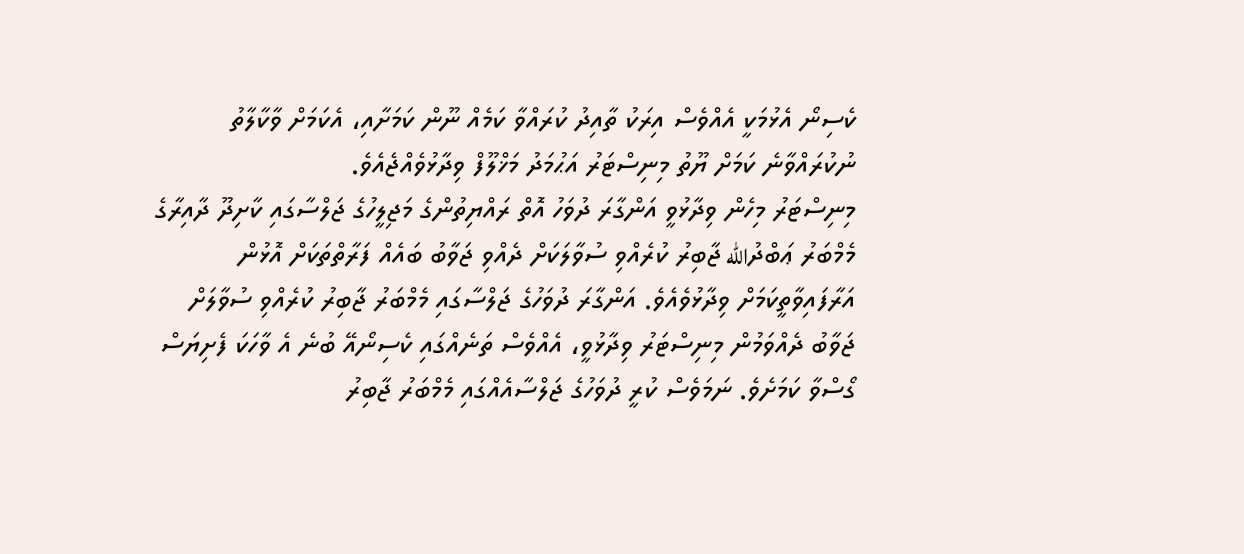ކެސިނޯ އެޅުމަކީ އެއްވެސް އިރަކު ތާއިދު ކުރައްވާ ކަމެއް ނޫން ކަމަށާއި، އެކަމަށް ވާކާލާތު ނުކުރައްވާނެ ކަމަށް ޔޫތު މިނިސްޓަރު އަޙުމަދު މަޚްލޫފް ވިދާޅުވެއްޖެއެވެ.
މިނިސްޓަރު މިހެން ވިދާޅުވީ އަންގާރަ ދުވަހު އޮތް ރައްޔިތުންގެ މަޖިލީހުގެ ޖަލްސާގައި ކާށިދޫ ދާއިރާގެ މެމްބަރު ޢަބްދުالله ޖާބިރު ކުރެއްވި ސުވާލަކަށް ދެއްވި ޖަވާބު ބައެއް ފަރާތްތަކަށް އޮޅުން އަރާފައިވާތީކަމަށް ވިދާޅުވެއެވެ. އަންގާރަ ދުވަހުގެ ޖަލްސާގައި މެމްބަރު ޖާބިރު ކުރެއްވި ސުވާލަށް ޖަވާބު ދެއްވަމުން މިނިސްޓަރު ވިދާޅުވީ، އެއްވެސް ތަނެއްގައި ކެސިނޯއޭ ބުނެ އެ ވާހަކަ ފެށިޔަސް ގޯސްވާ ކަމަށެވެ. ނަމަވެސް ކުރީ ދުވަހުގެ ޖަލްސާއެއްގައި މެމްބަރު ޖާބިރު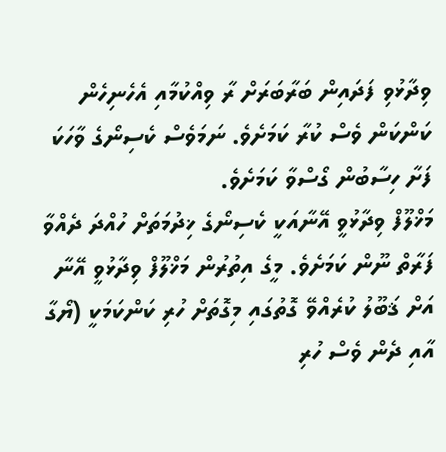ވިދާޅުވި ފަދައިން ބަރާބަރަށް ރާ ވިއްކުމާއި އެހެނިހެން ކަންކަން ވެސް ކުރާ ކަމަށެވެ. ނަމަވެސް ކެސިނޯގެ ވާހަކަ ފަށާ ހިސާބުން ގޯސްވާ ކަމަށެވެ.
މަޚްލޫފް ވިދާޅުވީ އޭނާއަކީ ކެސިނޯގެ ޚިދުމަތަށް ހުއްދަ ދެއްވާ ފަރާތް ނޫން ކަމަށެވެ. މީގެ އިތުރުން މަޚްލޫފް ވިދާޅުވީ އޭނާ އަށް ޤަބޫލު ކުރެއްވޭ ގޮތުގައި މިގޮތަށް ހުރި ކަންކަމަކީ (ޔޯގާ އާއި ދެން ވެސް ހުރި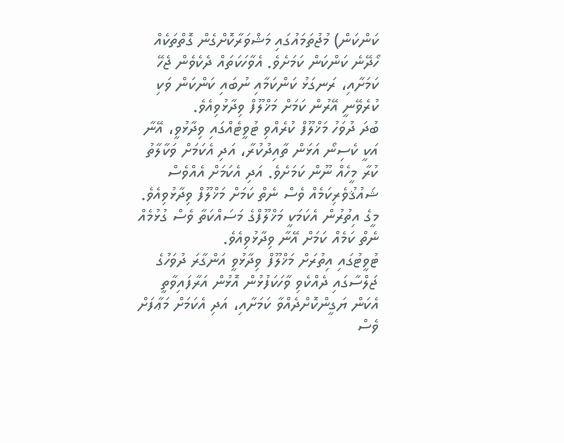ކަންކަން) މުޖުތަމައުގައި މަޝްވަރާކޮށްގެން ގޮތްތަކެއް ހޯދޭނެ ކަންކަން ކަމަށެވެ. އެވާހަކަތައް ދެކެވެން ޖެހޭ ކަމަށާއި، ރަނގަޅު ކަންކަމާއި ނުބައި ކަންކަން ވަކި ކުރެވޭނީ އޭރުން ކަމަށް މަޚްލޫފް ވިދާޅުވިއެވެ.
ބުދަ ދުވަހު މަޚްލޫފް ކުރެއްވި ޓުވީޓެއްގައި ވިދާޅުވީ، އޭނާ އަކީ ކެސިނޯ އަޅަން ތާއިދުކުރާ، އަދި އެކަމަށް ވަކާލާތު ކުރާ މީހެއް ނޫން ކަމަށެވެ. އަދި އެކަމަށް އެއްވެސް ޝައުޤުވެރިކަމެއް ވެސް ނެތް ކަމަށް މަޚްލޫފް ވިދާޅުވިއެވެ. މީގެ އިތުރުން އެކަމަކީ މަޚްލޫފްގެ މަސައްކަތާ ވެސް ގުޅުމެއް ނެތް ކަމެއް ކަމަށް އޭނާ ވިދާޅުވިއެވެ.
ޓުވީޓުގައި އިތުރަށް މަޚްލޫފް ވިދާޅުވީ އަންގާރަ ދުވަހުގެ ޖަލްސާގައި ދެއްކެވި ވާހަކަފުޅުން އޮޅުން އަރާފައިވާތީ އެކަން ޔަގީންކޮށްދެއްވާ ކަމަށާއި، އަދި އެކަމަށް މަޢާފަށް ވެސް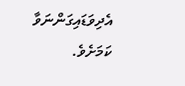އެދިވަޑައިގަންނަވާ ކަމަށެވެ.